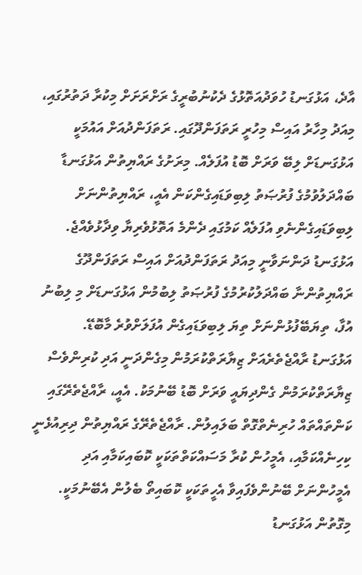އާދެ، އަޅުގަނޑު ހުވަދުއަތޮޅުގެ ދެކުނުބުރީގެ ރަށްރަށަށް މިކުރާ ދަތުރުގައި، މިއަދު މިހާރު އައިސް މިހުރީ ރަތަފަންދޫގައި. ރަތަފަންދުއަށް އައުމަކީ އަޅުގަނޑަށް ލިބޭ ވަރަށް ބޮޑު އުފަލެއް. މިރަށުގެ ރައްޔިތުން އަޅުގަނޑާ ބައްދަލުވުމުގެ ފުރުޞަތު ލިބިވަޑައިގެންކަން އެއީ، ރައްޔިތުންނަށް ލިބިވަޑައިގެންނެވި އުފަލެއް ކަމުގައި ދެންމެ އަތޮޅުވެރިޔާ ވިދާޅުވެއްޖެ.
އަޅުގަނޑު ދަންނަވާނީ މިއަދު ރަތަފަންދުއަށް އައިސް ރަތަފަންދޫގެ ރައްޔިތުންނާ ބައްދަލުކުރުމުގެ ފުރުޞަތު ލިބުމުން އަޅުގަނޑަށް މި ލިބުނު އުފާ، ތިޔަބޭފުޅުންނަށް ތިޔަ ލިބިވަޑައިގެން އުފަލަށްވުރެ މާބޮޑޭ.
އަޅުގަނޑު ރާއްޖެތެރެއަށް ޒިޔާރަތްކުރަމުން މިގެންދަނީ އަދި ކުރިންވެސް ޒިޔާރަތްކުރަމުން ގެންދިޔައީ ވަރަށް ބޮޑު ބޭނުމަކު. އެއީ، ރާއްޖެތެރޭގައި ކަންތައްތައް ހުރިނެތްގޮތް ބަލައިލުން. ރާއްޖެތެރޭގެ ރައްޔިތުން ދިރިއުޅެނީ ކިހިނެއްކަމާއި، އެމީހުން ކުރާ މަސައްކަތްތަކަކީ ކޮބައިކަމާއި އަދި އެމީހުންނަށް ބޭނުންވެފައިވާ އެހީތަކަކީ ކޮބައިތޯ ބެލުން އެބޭނުމަކީ. މިގޮތުން އަޅުގަނޑު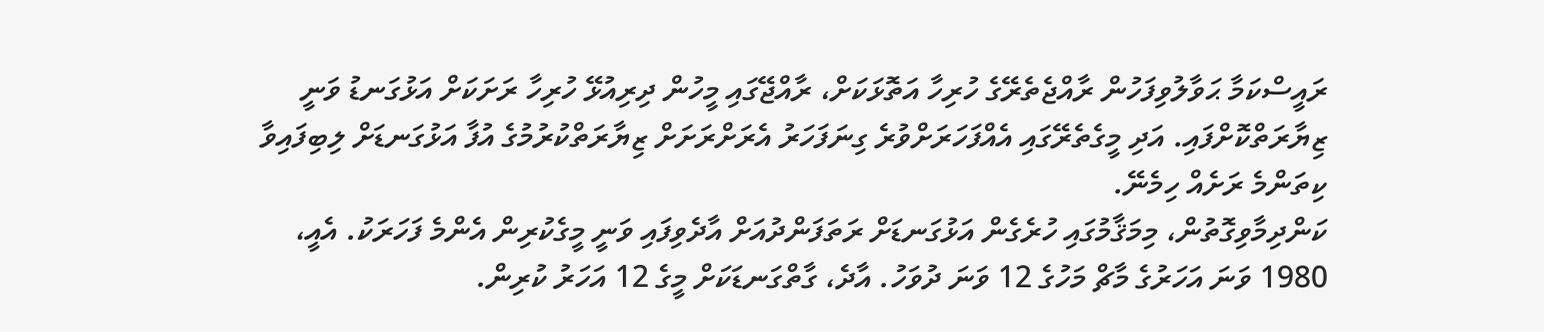ރައީސްކަމާ ޙަވާލުވިފަހުން ރާއްޖެތެރޭގެ ހުރިހާ އަތޮޅަކަށް، ރާއްޖޭގައި މީހުން ދިރިއުޅޭ ހުރިހާ ރަށަކަށް އަޅުގަނޑު ވަނީ ޒިޔާރަތްކޮށްފައި. އަދި މީގެތެރޭގައި އެއްފަހަރަށްވުރެ ގިނަފަހަރު އެރަށްރަށަށް ޒިޔާރަތްކުރުމުގެ އުފާ އަޅުގަނޑަށް ލިބިފައިވާ ކިތަންމެ ރަށެއް ހިމެނޭ.
ކަންދިމާވިގޮތުން، މިމަޤާމުގައި ހުރެގެން އަޅުގަނޑަށް ރަތަފަންދުއަށް އާދެވިފައި ވަނީ މީގެކުރިން އެންމެ ފަހަރަކު. އެއީ، 1980 ވަނަ އަހަރުގެ މާޗް މަހުގެ 12 ވަނަ ދުވަހު. އާދެ، ގާތްގަނޑަކަށް މީގެ 12 އަހަރު ކުރިން.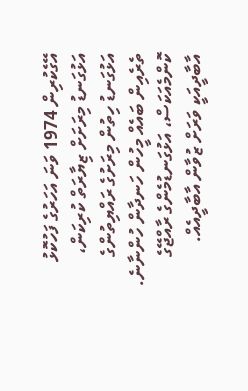އޭގެކުރިން 1974 ވަނަ އަހަރުގެ ފަހުކޮޅު އަޅުގަނޑު މިރަށަށް ޒިޔާރަތް ކުރިކަން، އަޅުގަނޑު ހިތުން މިރަށުގެ ރައްޔިތުންގެ ތެރެއިން ބައެއް މީހުން ހަނދާން ހުންނާނެ. ކޮންމެއަކަސް، އަޅުގަނޑުމެންގެ ރާއްޖޭގެ އާބާދީއަކީ ވަރަށް ޒުވާން އާބާދީއެއް.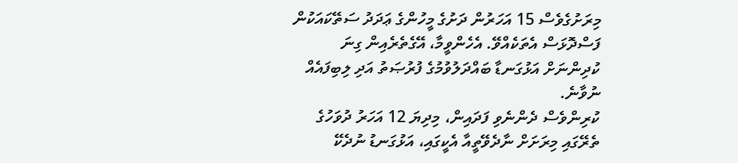މިރަށުގެވެސް 15 އަހަރުން ދަށުގެ މީހުންގެ ޢަދަދު ސަތޭކައަކުން ފަސްދޮޅަސް އެތަކެއްވޭ. އެހެންވީމާ، އޭގެތެރެއިން ގިނަ ކުދިންނަށް އަޅުގަނޑާ ބައްދަލުވުމުގެ ފުރުޞަތު އަދި ލިބިފައެއް ނުވާނެ.
ކުރިންވެސް ދެންނެވި ފަދައިން، މިދިޔަ 12 އަހަރު ދުވަހުގެ ތެރޭގައި މިރަށަށް ނާދެވޭތީއާ އެކީގައި، އަޅުގަނޑު ނުދެކޭ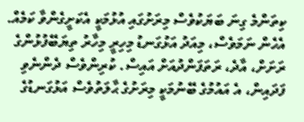ކިތަންމެ ގިނަ ބަޔަކުވެސް މިރަށުގައި އުޅުމަކީ އެކަށީގެންވާ ކަމެއް. އެހެން ނަމަވެސް، މިއަދު އަޅުގަނޑު މިހިރީ މިހާރު ތިޔަބޭފުޅުންގެ ރަށަށް، އާދެ، ރަތަފަންދުއަށް އައިސް. ކުރިންވެސް ދެންނެވި ފަދައިން، އެ އައުމުގެ ބޭނުމަކީ މިރަށުގެ ޙާލަތުވެސް އަޅުގަނޑުގެ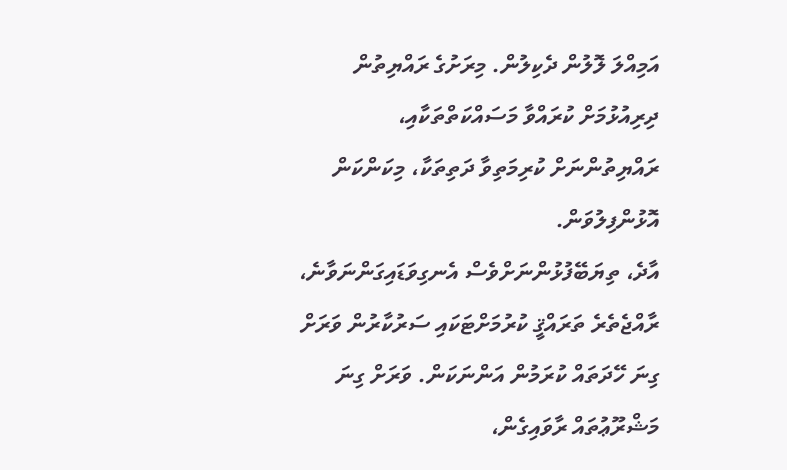އަމިއްލަ ލޮލުން ދެކިލުން. މިރަށުގެ ރައްޔިތުން ދިރިއުޅުމަށް ކުރައްވާ މަސައްކަތްތަކާއި، ރައްޔިތުންނަށް ކުރިމަތިވާ ދަތިތަކާ، މިކަންކަން އޮޅުންފިލުވަން.
އާދެ، ތިޔަބޭފުޅުންނަށްވެސް އެނގިވަޑައިގަންނަވާނެ، ރާއްޖެތެރެ ތަރައްޤީ ކުރުމަށްޓަކައި ސަރުކާރުން ވަރަށް ގިނަ ހޭދަތައް ކުރަމުން އަންނަކަން. ވަރަށް ގިނަ މަޝްރޫޢުތައް ރާވައިގެން،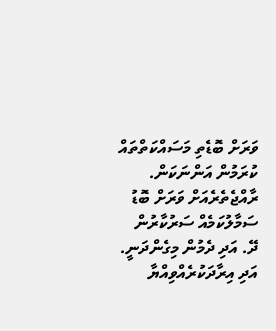ވަރަށް ބޮޑެތި މަސައްކަތްތައް ކުރަމުން އަންނަކަން. ރާއްޖެތެރެއަށް ވަރަށް ބޮޑު ސަމާލުކަމެއް ސަރުކާރުން ދޭ. އަދި ދެމުން މިގެންދަނީ. އަދި އިރާދަކުރެއްވިއްޔާ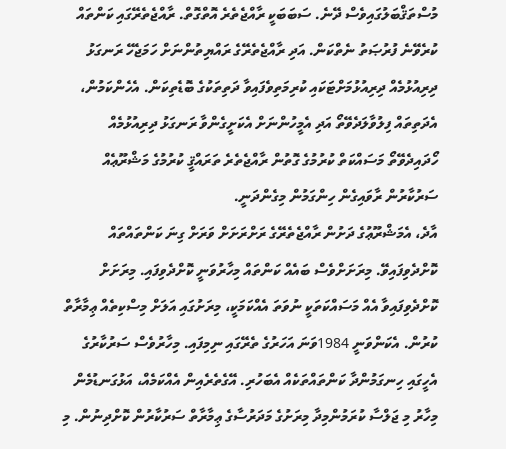މުސްތަޤްބަލުގައިވެސް ދޭނެ. ސަބަބަކީ ރާއްޖެތެރެ އޮތްގޮތް. ރާއްޖެތެރޭގައި ކަންތައް ކުރެވޭނެ ފުރުޞަތު ނެތްކަން. އަދި ރާއްޖެތެރޭގެ ރައްޔިތުންނަށް ހަމަޖެހޭ ރަނގަޅު ދިރިއުޅުމެއް ދިރިއުޅުމަށްޓަކައި ކުރިމަތިވެފައިވާ ދަތިތަކުގެ ބޮޑެތިކަން. އެހެންކަމުން، އެދަތިތައް ފިލުވާލަދެވޭތޯ އަދި އެމީހުންނަށް އެކަށީގެންވާ ރަނގަޅު ދިރިއުޅުމެއް ހޯދައިދެވޭތޯ މަސައްކަތް ކުރުމުގެ ގޮތުން ރާއްޖެތެރެ ތަރައްޤީ ކުރުމުގެ މަޝްރޫޢެއް ސަރުކާރުން ރާވައިގެން ހިންގަމުން މިގެންދަނީ.
އާދެ، އެމަޝްރޫޢުގެ ދަށުން ރާއްޖެތެރޭގެ ރަށްރަށަށް ވަރަށް ގިނަ ކަންތައްތައް ކޮށްދެވިފައިވޭ. މިރަށަށްވެސް ބައެއް ކަންތައް މިހާރުވަނީ ކޮށްދެވިފައި. މިރަށަށް ކޮށްދެވިފައިވާ އެއް މަސައްކަތަކީ ނުވަތަ އެއްކަމަކީ، މިރަށުގައި އަލަށް މިސްކިތެއް ޢިމާރާތް ކުރުން. އެކަންވަނީ 1984ވަނަ އަހަރުގެ ތެރޭގައި ނިމިފައި. މިހާރުވެސް ސަރުކާރުގެ އެހީގައި ހިނގަމުންދާ ކަންތައްތަކެއް އެބަހުރި. އޭގެތެރެއިން އެއްކަމެއް، އަޅުގަނޑުމެން މިހާރު މި ޖަލްސާ ކުރަމުންމިދާ މިރަށުގެ މަދަރުސާގެ ޢިމާރާތް ސަރުކާރުން ކޮށްދިނުން. މި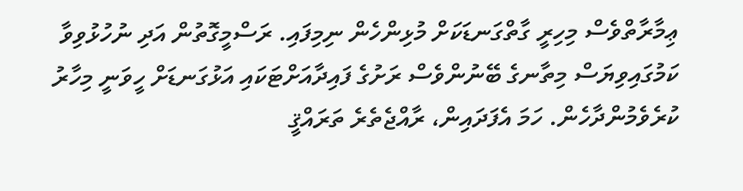ޢިމާރާތްވެސް މިހިރީ ގާތްގަނޑަކަށް މުޅިންހެން ނިމިފައި. ރަސްމީގޮތުން އަދި ނުހުޅުވިވާ ކަމުގައިވިޔަސް މިތާނގެ ބޭނުންވެސް ރަށުގެ ފައިދާއަށްޓަކައި އަޅުގަނޑަށް ހީވަނީ މިހާރު ކުރެވެމުންދާހެން. ހަމަ އެފަދައިން، ރާއްޖެތެރެ ތަރައްޤީ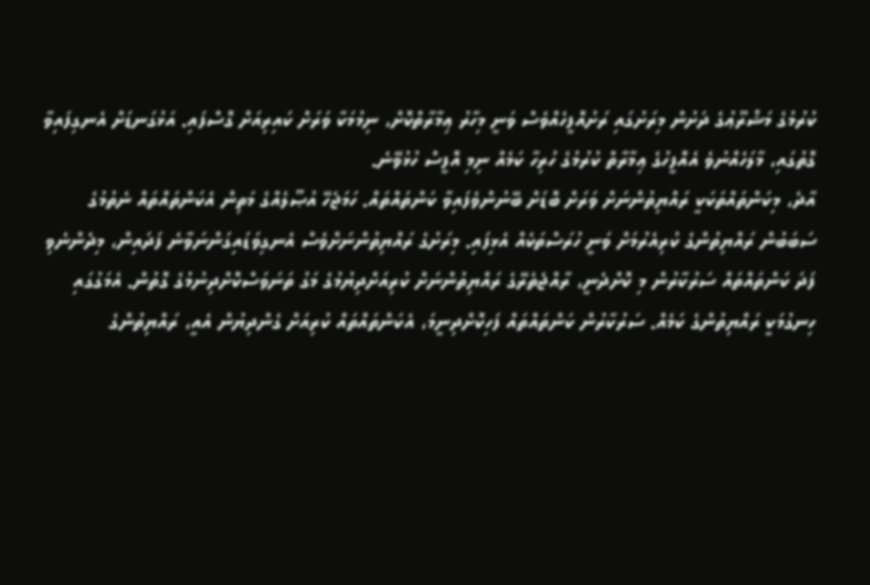ކުރުމުގެ މަޝްރޫޢުގެ ދަށުން މިރަށުގައި ރަށުއޮފީހެއްވެސް ވަނީ މިހާރު ޢިމާރާތްކޮށް، ނިމުމަކާ ވަރަށް ކައިރިއަށް ގޮސްފައި. އަޅުގަނޑަށް އެނގިފައިވާ ގޮތުގައި، މާލަހެއްނުވެ އެއޮފީހުގެ ޢިމާރާތް ކުރުމުގެ ހުރިހާ ކަމެއް ނިމި އޮފީސް ހުޅުވޭނެ.
އާދެ، މިކަންތައްތަކަކީ ރައްޔިތުންނަށް ވަރަށް ބޮޑަށް ބޭނުންވެފައިވާ ކަންތައްތައް. ހަމަޖެހޭ އުޞޫލެއްގެ މަތިން އެކަންތައްތައް ނެތުމުގެ ސަބަބުން ރައްޔިތުންގެ ކުރިއެރުމަށް ވަނީ ހުރަސްތަކެއް އެޅިފައި. މިރަށުގެ ރައްޔިތުންނަށްވެސް އެނގިވަޑައިގަންނަވާނެ ފަދައިން، މިދެންނެވި ފަދަ ކަންތައްތައް ސަރުކާރުން މި ކޮށްދެނީ، ރާއްޖެތެރޭގެ ރައްޔިތުންނަށް ކުރިއަށްދިޔުމުގެ މަގު ތަނަވަސްކޮށްދިނުމުގެ ގޮތުން. އެމަގުގައި ހިނގުމަކީ ރައްޔިތުންގެ ކަމެއް. ސަރުކާރުން ކަންތައްތައް ފަހިކޮށްދިނީމަ، އެކަންތައްތައް ކުރިއަށް ގެންދިޔުން އެއީ، ރައްޔިތުންގެ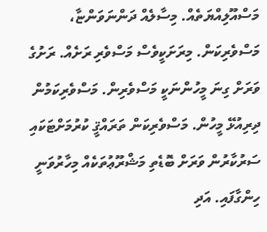މަސްއޫލިއްޔަތެއް. މިސާލެއް ދަންނަވަންޏާ، މަސްވެރިކަން. މިރަށަކީވެސް މަސްވެރި ރަށެއް. ރަށުގެ ވަރަށް ގިނަ މީހުންނަކީ މަސްވެރިން. މަސްވެރިކަމުން ދިރިއުޅޭ މީހުން. މަސްވެރިކަން ތަރައްޤީ ކުރުމަށްޓަކައި ސަރުކާރުން ވަރަށް ބޮޑެތި މަޝްރޫޢުތަކެއް މިހާރުވަނީ ހިންގާފައި. އަދި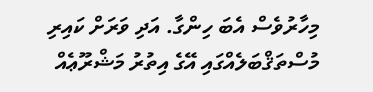މިހާރުވެސް އެބަ ހިންގާ. އަދި ވަރަށް ކައިރި މުސްތަޤްބަލެއްގައި އޭގެ އިތުރު މަޝްރޫޢެއް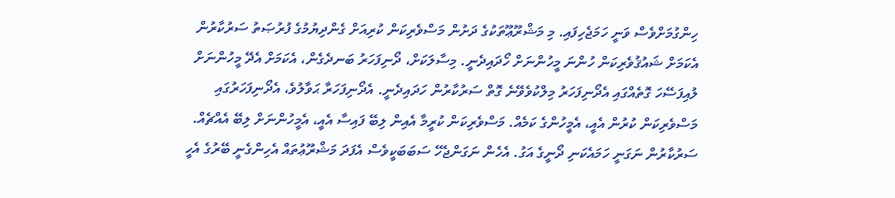ހިންގުމަށްވެސް ވަނީ ހަމަޖެހިފައި. މި މަޝްރޫޢޫތަކުގެ ދަށުން މަސްވެރިކަން ކުރިއަށް ގެންދިޔުމުގެ ފުރުޞަތު ސަރުކާރުން އެކަމަށް ޝައުޤުވެރިކަން ހުންނަ މީހުންނަށް ހޯދައިދެނީ. މިސާލަކަށް، ދޯނިފަހަރު ބަނދެގެން، އެކަމަށް އެދޭ މީހުންނަށް ލުއިފަސޭހަ ގޮތެއްގައި އެދޯނިފަހަރު މިލްކުވެވޭނެ ގޮތް ސަރުކާރުން ހަދައިދެނީ. އެދޯނިފަހަރާ ޙަވާލުވެ، އެދޯނިފަހަރުގައި މަސްވެރިކަން ކުރުން އެއީ، އެމީހުންގެ ކަމެއް. މަސްވެރިކަން ކުރީމާ އެއިން ލިބޭ ފައިސާ އެއީ، އެމީހުންނަށް ލިބޭ އެއްޗެއް. ސަރުކާރުން ނަގަނީ ހަމައެކަނި ދޯނީގެ އަގު. އެހެން ނަގަންޖެހޭ ސަބަބަކީވެސް އެފަދަ މަޝްރޫޢުތައް އެހިންގެނީ ބޭރުގެ އެހީ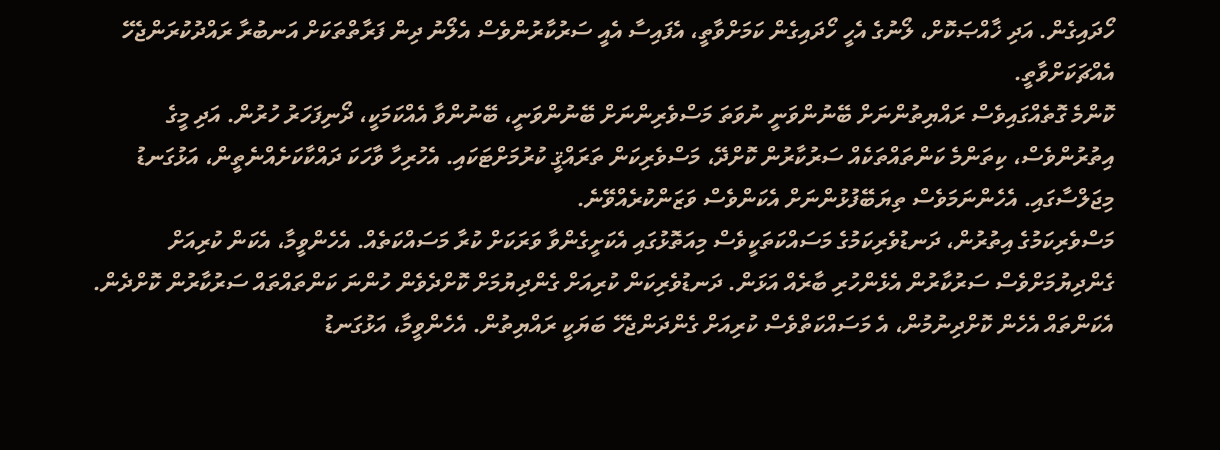ހޯދައިގެން. އަދި ޚާއްޞަކޮށް، ލޯނުގެ އެހީ ހޯދައިގެން ކަމަށްވާތީ، އެފައިސާ އެއީ ސަރުކާރުންވެސް އެލޯނު ދިން ފަރާތްތަކަށް އަނބުރާ ރައްދުކުރަންޖެހޭ އެއްޗަކަށްވާތީ.
ކޮންމެ ގޮތެއްގައިވެސް ރައްޔިތުންނަށް ބޭނުންވަނީ ނުވަތަ މަސްވެރިންނަށް ބޭނުންވަނީ، ބޭނުންވާ އެއްކަމަކީ، ދޯނިފަހަރު ހުރުން. އަދި މީގެ އިތުރުންވެސް، ކިތަންމެ ކަންތައްތަކެއް ސަރުކާރުން ކޮށްދޭ، މަސްވެރިކަން ތަރައްޤީ ކުރުމަށްޓަކައި. އެހުރިހާ ވާހަކަ ދައްކާކަށެއްނެތީން، އަޅުގަނޑު މިޖަލްސާގައި. އެހެންނަމަވެސް ތިޔަބޭފުޅުންނަށް އެކަންވެސް ވަޒަންކުރެއްވޭނެ.
މަސްވެރިކަމުގެ އިތުރުން، ދަނޑުވެރިކަމުގެ މަސައްކަތަކީވެސް މިއަތޮޅުގައި އެކަށީގެންވާ ވަރަކަށް ކުރާ މަސައްކަތެއް. އެހެންވީމާ، އެކަން ކުރިއަށް ގެންދިޔުމަށްވެސް ސަރުކާރުން އެޅެންހުރި ބާރެއް އަޅަން. ދަނޑުވެރިކަން ކުރިއަށް ގެންދިޔުމަށް ކޮށްދެވެން ހުންނަ ކަންތައްތައް ސަރުކާރުން ކޮށްދެން. އެކަންތައް އެހެން ކޮށްދިނުމުން، އެ މަސައްކަތްވެސް ކުރިއަށް ގެންދަންޖެހޭ ބަޔަކީ ރައްޔިތުން. އެހެންވީމާ، އަޅުގަނޑު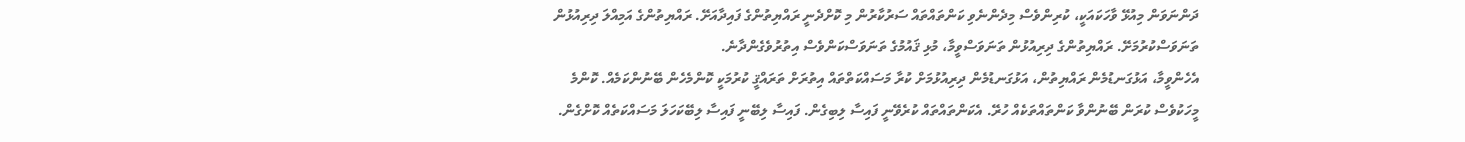ދަންނަވަން މިއުޅޭ ވާހަކައަކީ، ކުރިންވެސް މިދެންނެވި ކަންތައްތައް ސަރުކާރުން މި ކޮށްދެނީ ރައްޔިތުންގެ ފައިދާއަށޭ. ރައްޔިތުންގެ އަމިއްލަ ދިރިއުޅުން ތަނަވަސްކުރުމަށޭ. ރައްޔިތުންގެ ދިރިއުޅުން ތަނަވަސްވީމާ، މުޅި ޤައުމުގެ ތަނަވަސްކަންވެސް އިތުރުވެގެންދާނެ.
އެހެންވީމާ، އަޅުގަނޑުމެން ރައްޔިތުން، އަޅުގަނޑުމެން ދިރިއުޅުމަށް ކުރާ މަސައްކަތްތައް އިތުރަށް ތަރައްޤީ ކުރުމަކީ ކޮންމެހެން ބޭނުންކަމެއް. ކޮންމެ މީހަކުވެސް ކުރަން ބޭނުންވާ ކަންތައްތަކެއް ހުރޭ. އެކަންތައްތައް ކުރެވޭނީ ފައިސާ ލިބިގެން. ފައިސާ ލިބޭނީ ފައިސާ ލިބޭކަހަލަ މަސައްކަތެއް ކޮށްގެން.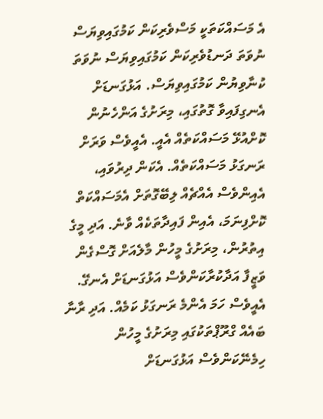އެ މަސައްކަތަކީ މަސްވެރިކަން ކަމުގައިވިޔަސް ނުވަތަ ދަނޑުވެރިކަން ކަމުގައިވިޔަސް ނުވަތަ ކުނާވިޔުން ކަމުގައިވިޔަސް. އަޅުގަނޑަށް އެނގިފައިވާ ގޮތުގައި، މިރަށުގެ އަންހެނުން ކޮށްއުޅޭ މަސައްކަތެއް އެއީ. އެއީވެސް ވަރަށް ރަނގަޅު މަސައްކަތެއް. އެކަން ދިރުވައި، އެއިންވެސް އެއްޗެއް ލިބޭގޮތަށް އެމަސައްކަތް ކޮށްފިނަމަ، އެއިން ފައިދާތަކެއް ވާނެ. އަދި މީގެ އިތުރުން، މިރަށުގެ މީހުން މާލެއަށް ގޮސްގެން ވަޒީފާ އަދާކުރާކަންވެސް އަޅުގަނޑަށް އެނގޭ. އެއީވެސް ހަމަ އެންމެ ރަނގަޅު ކަމެއް. އަދި ރާނާ ބައެއް ގްރޫޕްތަކުގައި މިރަށުގެ މީހުން ހިމެނޭކަންވެސް އަޅުގަނޑަށް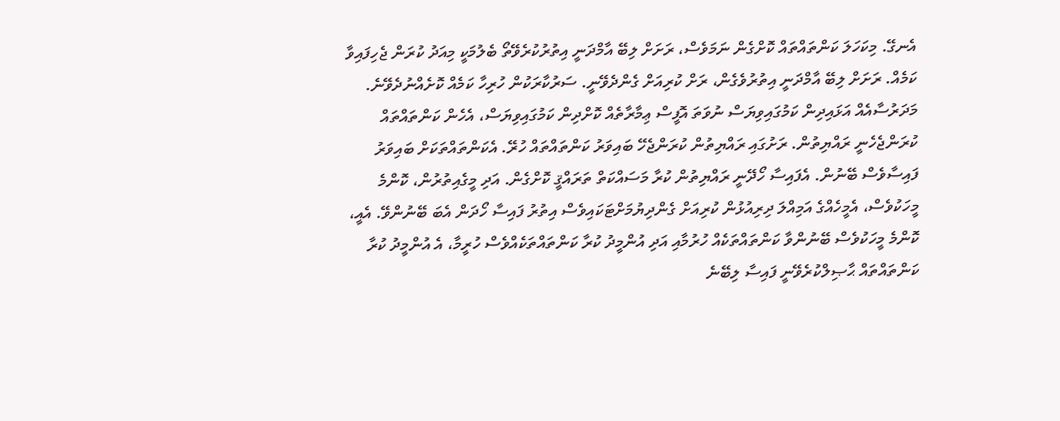އެނގޭ. މިކަހަލަ ކަންތައްތައް ކޮށްގެން ނަމަވެސް، ރަށަށް ލިބޭ އާމްދަނީ އިތުރުކުރެވޭތޯ ބެލުމަކީ މިއަދު ކުރަން ޖެހިފައިވާ ކަމެއް. ރަށަށް ލިބޭ އާމްދަނީ އިތުރުވެގެން، ރަށް ކުރިއަށް ގެންދެވޭނީ. ސަރުކާރަކުން ހުރިހާ ކަމެއް ކޮށެއްނުދެވޭނެ. މަދަރުސާއެއް އަޅައިދިން ކަމުގައިވިޔަސް ނުވަތަ އޮފީސް ޢިމާރާތެއް ކޮށްދިން ކަމުގައިވިޔަސް، އެހެން ކަންތައްތައް ކުރަންޖެހެނީ ރައްޔިތުން. ރަށުގައި ރައްޔިތުން ކުރަންޖެހޭ ބައިވަރު ކަންތައްތައް ހުރޭ. އެކަންތައްތަކަށް ބައިވަރު ފައިސާވެސް ބޭނުން. އެފައިސާ ހޯދޭނީ ރައްޔިތުން ކުރާ މަސައްކަތް ތަރައްޤީ ކޮށްގެން. އަދި މީގެއިތުރުން، ކޮންމެ މީހަކުވެސް، އެމީހެއްގެ އަމިއްލަ ދިރިއުޅުން ކުރިއަށް ގެންދިޔުމަށްޓަކައިވެސް އިތުރު ފައިސާ ހޯދަން އެބަ ބޭނުންވޭ. އެއީ، ކޮންމެ މީހަކުވެސް ބޭނުންވާ ކަންތައްތަކެއް ހުރުމާއި އަދި އުންމީދު ކުރާ ކަންތައްތަކެއްވެސް ހުރީމާ، އެ އުންމީދު ކުރާ ކަންތައްތައް ޙާޞިލްކުރެވޭނީ ފައިސާ ލިބޭނެ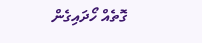ގޮތެއް ހޯދައިގެން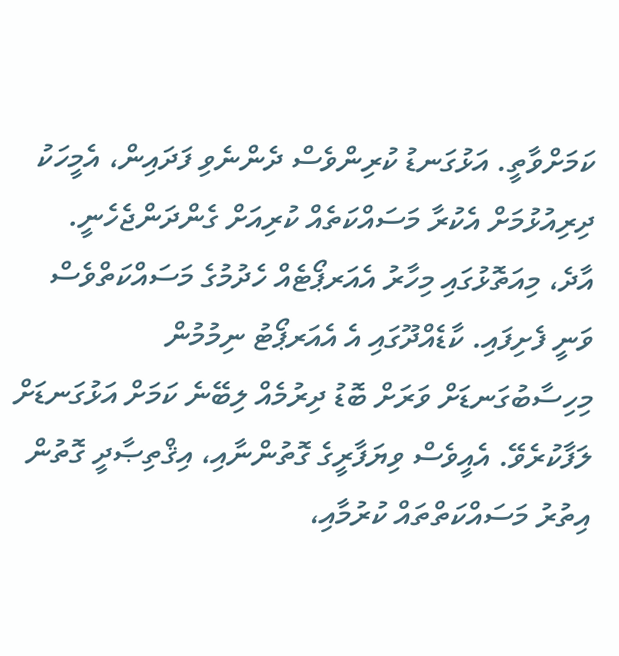ކަމަށްވާތީ. އަޅުގަނޑު ކުރިންވެސް ދެންނެވި ފަދައިން، އެމީހަކު ދިރިއުޅުމަށް އެކުރާ މަސައްކަތެއް ކުރިއަށް ގެންދަންޖެހެނީ.
އާދެ، މިއަތޮޅުގައި މިހާރު އެއަރޕޯޓެއް ހެދުމުގެ މަސައްކަތްވެސް ވަނީ ފެށިފައި. ކާޑެއްދޫގައި އެ އެއަރޕޯޓު ނިމުމުން މިހިސާބުގަނޑަށް ވަރަށް ބޮޑު ދިރުމެއް ލިބޭނެ ކަމަށް އަޅުގަނޑަށް ލަފާކުރެވޭ. އެއީވެސް ވިޔަފާރީގެ ގޮތުންނާއި، އިޤްތިޞާދީ ގޮތުން އިތުރު މަސައްކަތްތައް ކުރުމާއި،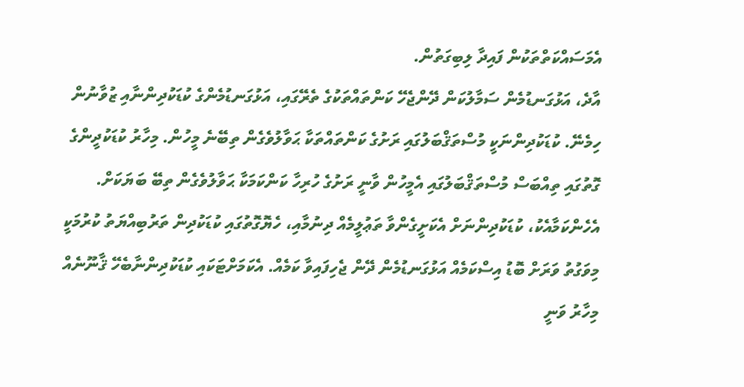އެމަސައްކަތްތަކުން ފައިދާ ލިބިގަތުން.
އާދެ، އަޅުގަނޑުމެން ސަމާލުކަން ދޭންޖެހޭ ކަންތައްތަކުގެ ތެރޭގައި، އަޅުގަނޑުމެންގެ ކުޑަކުދިންނާއި ޒުވާނުން ހިމެނޭ. ކުޑަކުދިންނަކީ މުސްތަޤްބަލުގައި ރަށުގެ ކަންތައްތަކާ ޙަވާލުވެގެން ތިބޭނެ މީހުން. މިހާރު ކުޑަކުދީންގެ ގޮތުގައި ތިއްބަސް މުސްތަޤްބަލުގައި އެމީހުން ވާނީ ރަށުގެ ހުރިހާ ކަންކަމަކާ ޙަވާލުވެގެން ތިބޭ ބަޔަކަށް. އެހެންކަމާއެކު، ކުޑަކުދިންނަށް އެކަށީގެންވާ ތަޢުލީމެއް ދިނުމާއި، ހެޔޮގޮތުގައި ކުޑަކުދިން ތަރުބިއްޔަތު ކުރުމަކީ މިވަގުތު ވަރަށް ބޮޑު އިސްކަމެއް އަޅުގަނޑުމެން ދޭން ޖެހިފައިވާ ކަމެއް. އެކަމަށްޓަކައި ކުޑަކުދިންނާބެހޭ ޤާނޫނެއް މިހާރު ވަނީ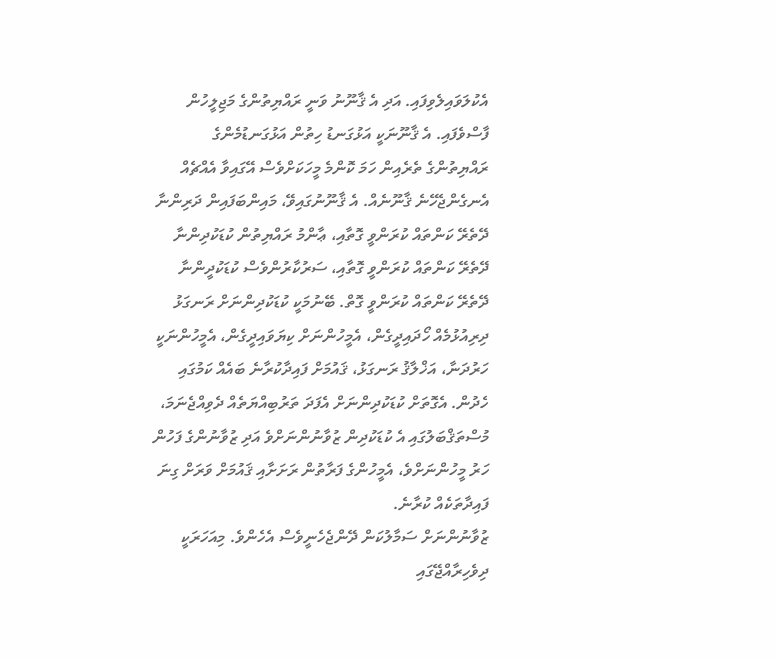އެކުލަވައިލެވިފައި. އަދި އެ ޤާނޫނު ވަނީ ރައްޔިތުންގެ މަޖިލީހުން ފާސްވެފައި. އެ ޤާނޫނަކީ އަޅުގަނޑު ހިތުން އަޅުގަނޑުމެންގެ ރައްޔިތުންގެ ތެރެއިން ހަމަ ކޮންމެ މީހަކަށްވެސް އޭގައިވާ އެއްޗެއް އެނގެންޖެހޭނެ ޤާނޫނެއް. އެ ޤާނޫނުގައިވޭ، މައިންބަފައިން ދަރިންނާ ދޭތެރޭ ކަންތައް ކުރަންވީ ގޮތާއި، ޢާންމު ރައްޔިތުން ކުޑަކުދިންނާ ދޭތެރޭ ކަންތައް ކުރަންވީ ގޮތާއި، ސަރުކާރުންވެސް ކުޑަކުދީންނާ ދޭތެރޭ ކަންތައް ކުރަންވީ ގޮތް. ބޭނުމަކީ ކުޑަކުދިންނަށް ރަނގަޅު ދިރިއުޅުމެއް ހޯދައިދީގެން، އެމީހުންނަށް ކިޔަވައިދީގެން، އެމީހުންނަކީ ހަރުދަނާ، އަޚްލާޤު ރަނގަޅު، ޤައުމަށް ފައިދާކުރާނެ ބައެއް ކަމުގައި ހެދުން. އެގޮތަށް ކުޑަކުދިންނަށް އެފަދަ ތަރުބިއްޔަތެއް ދެވިއްޖެނަމަ، މުސްތަޤްބަލުގައި އެ ކުޑަކުދިން ޒުވާނުންނަށްވެ އަދި ޒުވާނުންގެ ފަހުން ހަރު މީހުންނަށްވެ، އެމީހުންގެ ފަރާތުން ރަށަށާއި ޤައުމަށް ވަރަށް ގިނަ ފައިދާތަކެއް ކުރާނެ.
ޒުވާނުންނަށް ސަމާލުކަން ދޭންޖެހެނީވެސް އެހެންވެ. މިއަހަރަކީ ދިވެހިރާއްޖޭގައި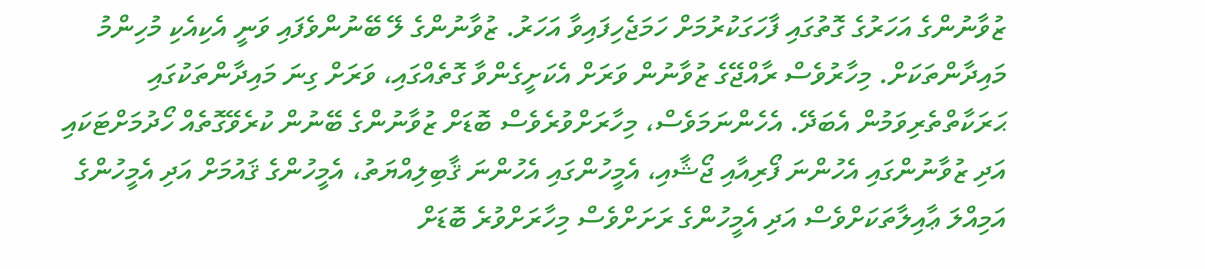ޒުވާނުންގެ އަހަރުގެ ގޮތުގައި ފާހަގަކުރުމަށް ހަމަޖެހިފައިވާ އަހަރު. ޒުވާނުންގެ ލޭ ބޭނުންވެފައި ވަނީ އެކިއެކި މުހިންމު މައިދާންތަކަށް. މިހާރުވެސް ރާއްޖޭގެ ޒުވާނުން ވަރަށް އެކަށީގެންވާ ގޮތެއްގައި، ވަރަށް ގިނަ މައިދާންތަކުގައި ޙަރަކާތްތެރިވަމުން އެބަދޭ. އެހެންނަމަވެސް، މިހާރަށްވުރެވެސް ބޮޑަށް ޒުވާނުންގެ ބޭނުން ކުރެވޭގޮތެއް ހޯދުމަށްޓަކައި އަދި ޒުވާނުންގައި އެހުންނަ ފޯރިއާއި ޖޯޝާއި، އެމީހުންގައި އެހުންނަ ޤާބިލިއްޔަތު، އެމީހުންގެ ޤައުމަށް އަދި އެމީހުންގެ އަމިއްލަ ޢާއިލާތަކަށްވެސް އަދި އެމީހުންގެ ރަށަށްވެސް މިހާރަށްވުރެ ބޮޑަށް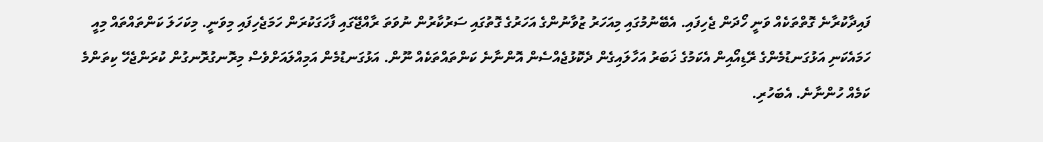ފައިދާކުރާނެ ގޮތްތަކެއް ވަނީ ހޯދަން ޖެހިފައި. އެބޭނުމުގައި މިއަހަރު ޒުވާނުންގެ އަހަރުގެ ގޮތުގައި ސަރުކާރުން ނުވަތަ ރާއްޖޭގައި ފާހަގަކުރަން ހަމަޖެހިފައި މިވަނީ. މިކަހަލަ ކަންތައްތައް މިއީ ހަމައެކަނި އަޅުގަނޑުމެންގެ ރޭޑިއޯއިން އެކަމުގެ ޚަބަރު އަހާލައިގެން ދެކޮޅުޖެއްސެން އޮންނާނެ ކަންތައްތަކެއް ނޫން. އަޅުގަނޑުމެން އަމިއްލައަށްވެސް މިރޮނގުރޮނގުން ކުރަންޖެހޭ ކިތަންމެ ކަމެއް ހުންނާނެ. އެބަހުރި.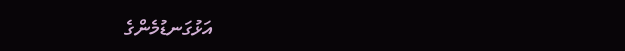އަޅުގަނޑުމެންގެ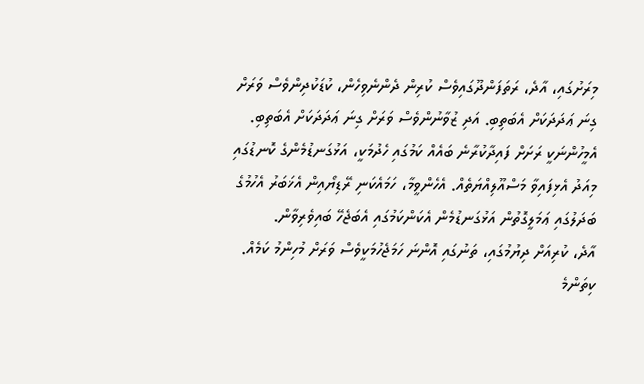މިރަށުގައި، އާދެ، ރަތަފަންދޫގައިވެސް ކުރިން ދެންނެވިހެން، ކުޑަކުދިންވެސް ވަރަށް ގިނަ ޢަދަދަކަށް އެބަތިބި. އަދި ޒުވާނުންވެސް ވަރަށް ގިނަ ޢަދަދަކަށް އެބަތިބި. އެމީހުންނަކީ ރަށަށް ފައިދާކުރާނެ ބައެއް ކަމުގައި ހެދުމަކީ، އަޅުގަނޑުމެންގެ ކޮނޑުގައި މިއަދު އެޅިފައިވާ މަސްއޫލިއްޔަތެއް. އެހެންވީމާ، ހަމައެކަނި ރޭޑިޔޯއިން އެޚަބަރު އެހުމުގެ ބަދަލުގައި ޢަމަލީގޮތުން އަޅުގަނޑުމެން އެކަންކަމުގައި އެބަޖެހޭ ބައިވެރިވާން.
އާދެ، ކުރިއަށް ދިޔުމުގައި، ތަނުގައި އޮންނަ ހަމަޖެހުމަކީވެސް ވަރަށް މުހިންމު ކަމެއް. ކިތަންމެ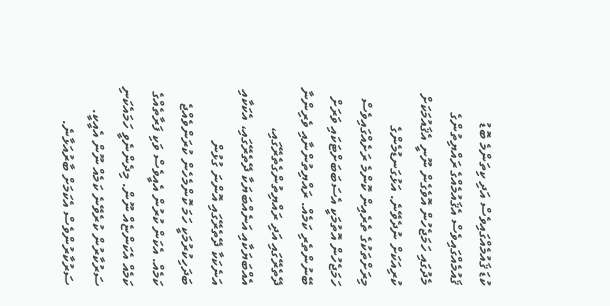ކުޑަ ޤައުމެއްގައިވެސް އަދި ކިތަންމެ ބޮޑު ޤައުމެއްގައިވެސް އެޤައުމެއްގެ ރައްޔިތުންގެ މެދުގައި ހަމަޖެހުން އޮވެގެން ނޫނީ އެޤައުމަކަށް ކުރިއަކަށް ނުދެވޭނެ. އަޅުގަނޑުމެންގެ މިރަށްތަކުގެ ތެރެއިން ކޮންމެ ރަށެއްގައިވެސް ހަމަޖެހުން އޮތުމަކީ އެސަބަބަށްޓަކައި ވަރަށް ބޭނުންތެރި ކަމެއް. ރައްޔިތުންނާއި ވެރިންނާ ދޭތެރޭގައި އަދި ރައްޔިތުންގެތެރޭގައި، އެއްބަޔަކާއި އަނެއްބަޔަކާ ދޭތެރޭގައި، އެކަކާއި އަނެކަކާ ދޭތެރޭގައި އޮންނަ ގުޅުން ބަދަހިކުރުމަކީ ހަމަ ކޮންމެހެން ކުރަންވެއްޖެ ކަމެއް. އެކަން ކުރުން އެއީވެސް ވަކި ފަރާތެއްގެ ކަމެއް އެކަންޏެއް ނޫން. މިދެންނެވީ ހަމައެކަނި ސަރުކާރުން ކުރެވޭނެ ކަމެއް ނޫން އެއީކީ. ސަރުކާރުންވެސް އެކަމަށް ބާރުއަޅާނެ.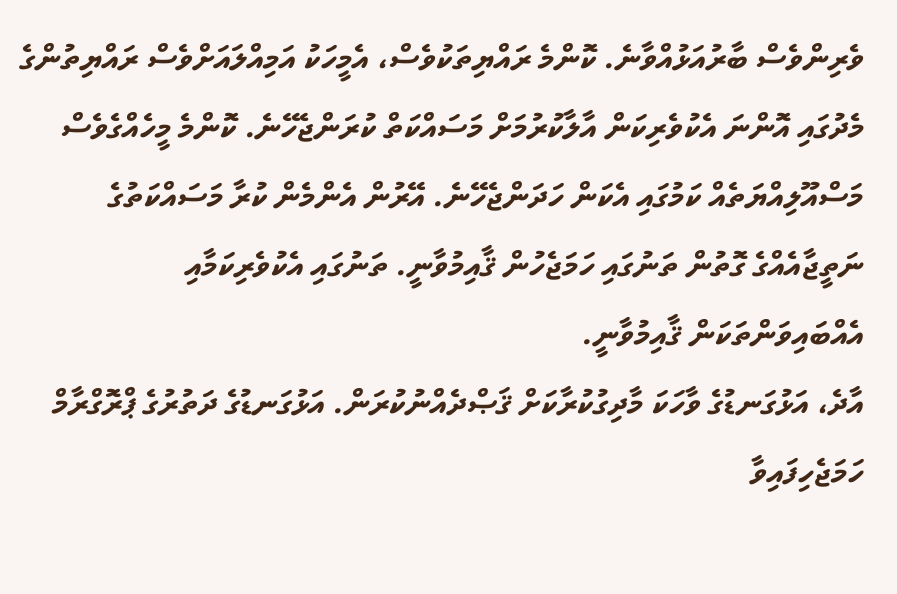ވެރިންވެސް ބާރުއަޅުއްވާނެ. ކޮންމެ ރައްޔިތަކުވެސް، އެމީހަކު އަމިއްލައަށްވެސް ރައްޔިތުންގެ މެދުގައި އޮންނަ އެކުވެރިކަން އާލާކުރުމަށް މަސައްކަތް ކުރަންޖެހޭނެ. ކޮންމެ މީހެއްގެވެސް މަސްއޫލިއްޔަތެއް ކަމުގައި އެކަން ހަދަންޖެހޭނެ. އޭރުން އެންމެން ކުރާ މަސައްކަތުގެ ނަތީޖާއެއްގެ ގޮތުން ތަނުގައި ހަމަޖެހުން ޤާއިމުވާނީ. ތަނުގައި އެކުވެރިކަމާއި އެއްބައިވަންތަކަން ޤާއިމުވާނީ.
އާދެ، އަޅުގަނޑުގެ ވާހަކަ މާދިގުކުރާކަށް ޤަޞްދެއްނުކުރަން. އަޅުގަނޑުގެ ދަތުރުގެ ޕްރޮގްރާމް ހަމަޖެހިފައިވާ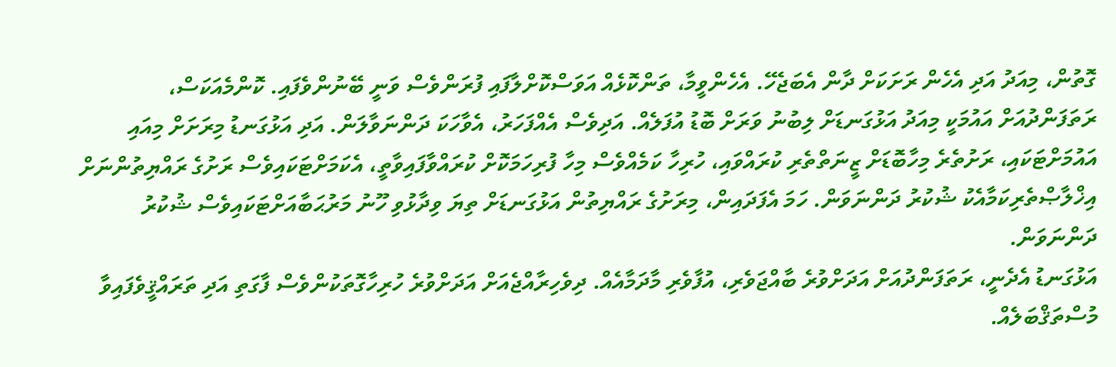ގޮތުން، މިއަދު އަދި އެހެން ރަށަކަށް ދާން އެބަޖެހޭ. އެހެންވީމާ، ތަންކޮޅެއް އަވަސްކޮށްލާފައި ފުރަންވެސް ވަނީ ބޭނުންވެފައި. ކޮންމެއަކަސް، ރަތަފަންދުއަށް އައުމަކީ މިއަދު އަޅުގަނޑަށް ލިބުނު ވަރަށް ބޮޑު އުފަލެއް. އަދިވެސް އެއްފަހަރު، އެވާހަކަ ދަންނަވާލަން. އަދި އަޅުގަނޑު މިރަށަށް މިއައި އައުމަށްޓަކައި، ރަށުތެރެ މިހާބޮޑަށް ޒީނަތްތެރި ކުރައްވައި، ހުރިހާ ކަމެއްވެސް މިހާ ފުރިހަމަކޮށް ކުރައްވާފައިވާތީ، އެކަމަށްޓަކައިވެސް ރަށުގެ ރައްޔިތުންނަށް އިޚްލާޞްތެރިކަމާއެކު ޝުކުރު ދަންނަވަން. ހަމަ އެފަދައިން، މިރަށުގެ ރައްޔިތުން އަޅުގަނޑަށް ތިޔަ ވިދާޅުވި ހޫނު މަރުޙަބާއަށްޓަކައިވެސް ޝުކުރު ދަންނަވަން.
އަޅުގަނޑު އެދެނީ، ރަތަފަންދުއަށް އަދަށްވުރެ ބާއްޖަވެރި، އުފާވެރި މާދަމާއެއް. ދިވެހިރާއްޖެއަށް އަދަށްވުރެ ހުރިހާގޮތަކުންވެސް ފާގަތި އަދި ތަރައްޤީވެފައިވާ މުސްތަޤްބަލެއް.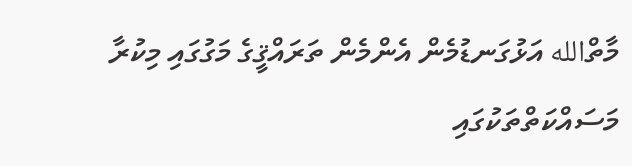މާތްالله އަޅުގަނޑުމެން އެންމެން ތަރައްޤީގެ މަގުގައި މިކުރާ މަސައްކަތްތަކުގައި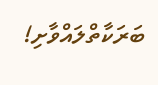ބަރަކާތްލައްވާށި!